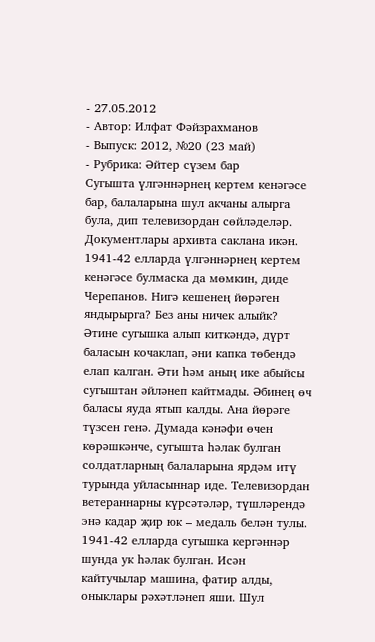- 27.05.2012
- Автор: Илфат Фәйзрахманов
- Выпуск: 2012, №20 (23 май)
- Рубрика: Әйтер сүзем бар
Сугышта үлгәннәрнең кертем кенәгәсе бар, балаларына шул акчаны алырга була, дип телевизордан сөйләделәр. Документлары архивта саклана икән. 1941-42 елларда үлгәннәрнең кертем кенәгәсе булмаска да мөмкин, диде Черепанов. Нигә кешенең йөрәген яндырырга? Без аны ничек алыйк?
Әтине сугышка алып киткәндә, дүрт баласын кочаклап, әни капка төбендә елап калган. Әти һәм аның ике абыйсы сугыштан әйләнеп кайтмады. Әбинең өч баласы яуда ятып калды. Ана йөрәге түзсен генә. Думада кәнәфи өчен көрәшкәнче, сугышта һәлак булган солдатларның балаларына ярдәм итү турында уйласыннар иде. Телевизордан ветераннарны күрсәтәләр, түшләрендә энә кадар җир юк – медаль белән тулы. 1941-42 елларда сугышка кергәннәр шунда ук һәлак булган. Исән кайтучылар машина, фатир алды, оныклары рәхәтләнеп яши. Шул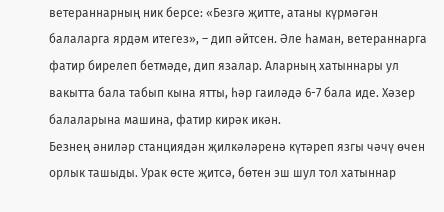ветераннарның ник берсе: «Безгә җитте, атаны күрмәгән балаларга ярдәм итегез», – дип әйтсен. Әле һаман, ветераннарга фатир бирелеп бетмәде, дип язалар. Аларның хатыннары ул вакытта бала табып кына ятты, һәр гаиләдә 6-7 бала иде. Хәзер балаларына машина, фатир кирәк икән.
Безнең әниләр станциядән җилкәләренә күтәреп язгы чәчү өчен орлык ташыды. Урак өсте җитсә, бөтен эш шул тол хатыннар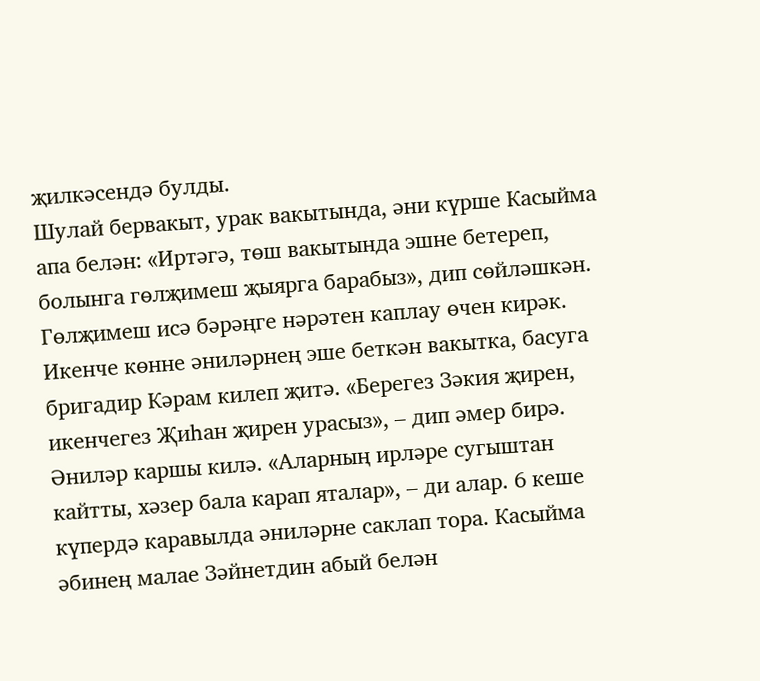җилкәсендә булды.
Шулай бервакыт, урак вакытында, әни күрше Касыйма апа белән: «Иртәгә, төш вакытында эшне бетереп, болынга гөлҗимеш җыярга барабыз», дип сөйләшкән. Гөлҗимеш исә бәрәңге нәрәтен каплау өчен кирәк. Икенче көнне әниләрнең эше беткән вакытка, басуга бригадир Кәрам килеп җитә. «Берегез Зәкия җирен, икенчегез Җиһан җирен урасыз», – дип әмер бирә. Әниләр каршы килә. «Аларның ирләре сугыштан кайтты, хәзер бала карап яталар», – ди алар. 6 кеше күпердә каравылда әниләрне саклап тора. Касыйма әбинең малае Зәйнетдин абый белән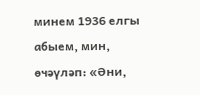минем 1936 елгы абыем, мин, өчәүләп: «Әни,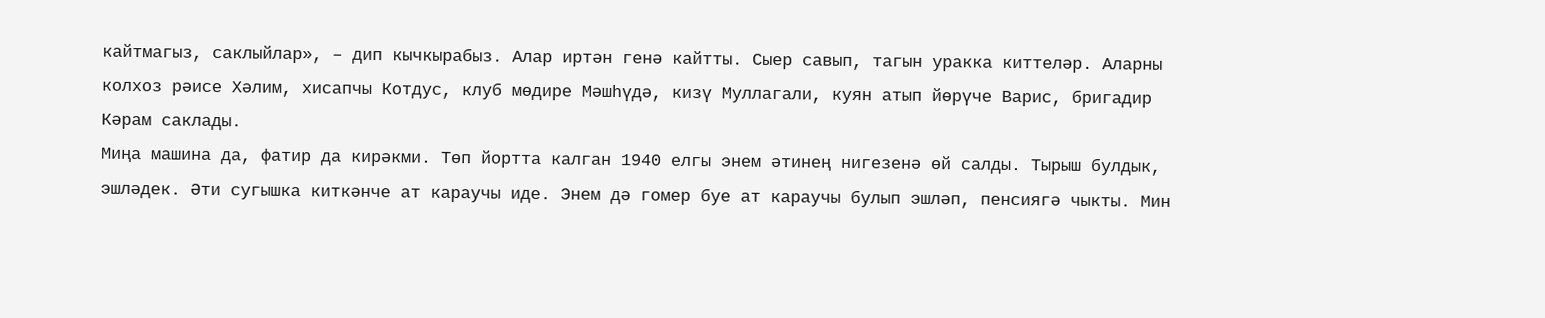кайтмагыз, саклыйлар», – дип кычкырабыз. Алар иртән генә кайтты. Сыер савып, тагын уракка киттеләр. Аларны колхоз рәисе Хәлим, хисапчы Котдус, клуб мөдире Мәшһүдә, кизү Муллагали, куян атып йөрүче Варис, бригадир Кәрам саклады.
Миңа машина да, фатир да кирәкми. Төп йортта калган 1940 елгы энем әтинең нигезенә өй салды. Тырыш булдык, эшләдек. Әти сугышка киткәнче ат караучы иде. Энем дә гомер буе ат караучы булып эшләп, пенсиягә чыкты. Мин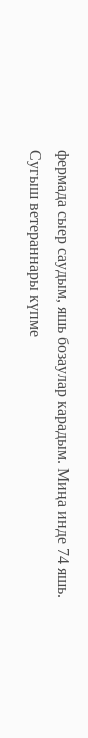фермада сыер саудым, яшь бозаулар карадым. Миңа инде 74 яшь. Сугыш ветераннары күпме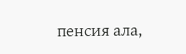пенсия ала,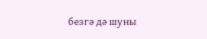безгә дә шуны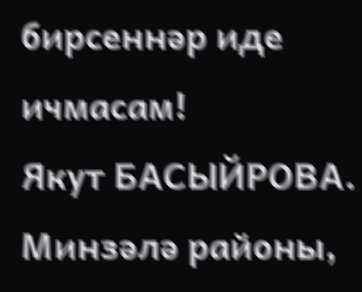бирсеннәр иде ичмасам!
Якут БАСЫЙРОВА.
Минзәлә районы,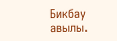Бикбау авылы.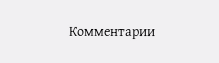Комментарии